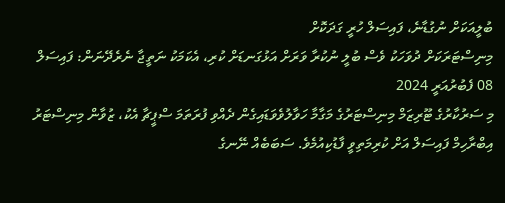ބުލީއަކަށް ނުގުޑާނެ، ފައިސަލް ހުރީ ގަދަކޮށް
މިނިސްޓަރަކަށް ދުވަހަކު ވެސް ބުލީ ނުކުރާ ވަރަށް އަޅުގަނޑަށް ކުރި، އެކަމަކު ނަތީޖާ ނެރެދޭނަން: ފައިސަލް
08 ފެބުރުއަރީ 2024
މި ސަރުކާރުގެ ޓޫރިޒަމް މިނިސްޓަރުގެ މަގާމާ ހަވާލުވެވަޑައިގެން ދެއްވި ފުރަތަމަ ސްޕީޗާ އެކު، ޒުވާން މިނިސްޓަރު އިބްރާހިމް ފައިސަލް އަށް ކުރިމަތިވީ ފާޑުކިއުމެވެ. ސަބަބެއް ނޭނގެ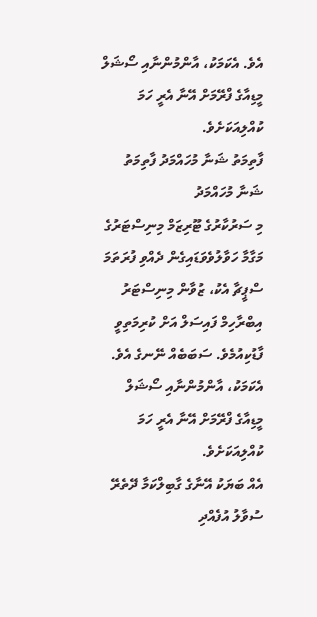އެވެ. އެކަމަކު، އާންމުންނާއި ސޯޝަލް މީޑިއާގެ ފްރޭމަށް އޭނާ އެރީ ހަމަ ކުއްލިއަކަށެވެ.
ފާތިމަތު ޝަނާ މުހައްމަދު ފާތިމަތު ޝަނާ މުހައްމަދު
މި ސަރުކާރުގެ ޓޫރިޒަމް މިނިސްޓަރުގެ މަގާމާ ހަވާލުވެވަޑައިގެން ދެއްވި ފުރަތަމަ ސްޕީޗާ އެކު، ޒުވާން މިނިސްޓަރު އިބްރާހިމް ފައިސަލް އަށް ކުރިމަތިވީ ފާޑުކިއުމެވެ. ސަބަބެއް ނޭނގެ އެވެ. އެކަމަކު، އާންމުންނާއި ސޯޝަލް މީޑިއާގެ ފްރޭމަށް އޭނާ އެރީ ހަމަ ކުއްލިއަކަށެވެ.
އެއް ބަޔަކު އޭނާގެ ގާބިލްކަމާ ދޭތެރޭ ސުވާލު އުފެއްދި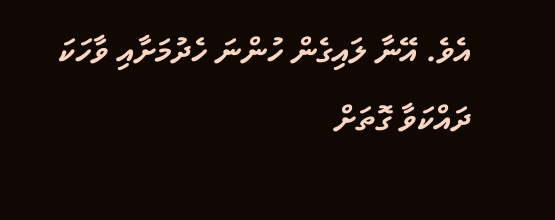އެވެ. އޭނާ ލައިގެން ހުންނަ ހެދުމަށާއި ވާހަކަ ދައްކަވާ ގޮތަށް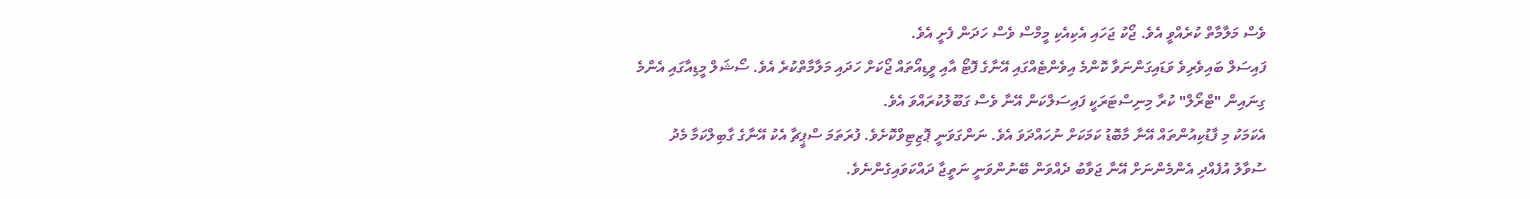ވެސް މަލާމާތް ކުރެއްވީ އެވެ. ޖޯކު ޖަހައި އެކިއެކި މީމްސް ވެސް ހަދަން ފެށީ އެވެ.
ފައިސަލް ބައިވެރިވެ ވަޑައިގަންނަވާ ކޮންމެ އިވެންޓެއްގައި އޭނާގެ ފޮޓޯ އާއި ވީޑިއޯތައް ޖޯކަށް ހަދައި މަލާމާތްކުރެ އެވެ. ސޯޝަލް މީޑިއާގައި އެންމެ ގިނައިން "ޓްރޯލް" ކުރާ މިނިސްޓަރަކީ ފައިސަލްކަން އޭނާ ވެސް ގަބޫލުކުރައްވަ އެވެ.
އެކަމަކު މި ފާޑުކިއުންތައް އޭނާ މާބޮޑު ކަމަކަށް ނުހައްދަވަ އެވެ. ނަންގަވަނީ ޕޮޒިޓިވްކޮށެވެ. ފުރަތަމަ ސްޕީޗާ އެކު އޭނާގެ ގާބިލްކަމާ މެދު ސުވާލު އުފެއްދި އެންމެންނަށް އޭނާ ޖަވާބު ދެއްވަން ބޭނުންވަނީ ނަތީޖާ ދައްކަވައިގެންނެވެ.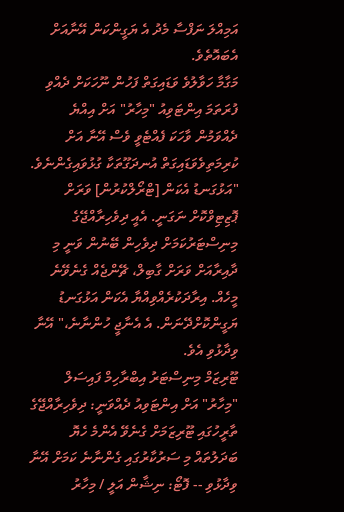އަމިއްލަ ނަފްސާ މެދު އެ ޔަގީންކަން އޭނާއަށް އެބައޮތެވެ.
މަގާމާ ހަވާލުވެ ވަޑައިގަތް ފަހުން ނޫހަކަށް ދެއްވި ފުރަތަމަ އިންޓަވިއު "މިހާރު" އަށް އިއްޔެ ދެއްވަމުން ވާހަކަ ފެއްޓެވީ ވެސް އޭނާ އަށް ކުރިމަތިވެވަޑައިގަތް އުނދަގޫތަކާ ގުޅުވައިގެންނެވެ.
"އަޅުގަނޑު އެކަން [ޓްރޯލްކުރުން] ވަރަށް ޕޮޒިޓިވްކޮށް ނަގަނީ. އެއީ ދިވެހިރާއްޖޭގެ މިނިސްޓަރުކަމަށް ދިވެހިން ބޭނުން ވަނީ މި ދާއިރާއަށް ވަރަށް ގާބިލް، ޗޭންޖެއް ގެނެވޭނެ މީހެއް. އިރާދަކުރެއްވިއްޔާ އެކަން އަޅުގަނޑު ޔަގީންކޮށްދޭނަން. އެ އެނާޖީ ހުންނާނެ،" އޭނާ ވިދާޅުވި އެވެ.
ޓޫރިޒަމް މިނިސްޓަރު އިބްރާހިމް ފައިސަލް "މިހާރު" އަށް އިންޓަވިއު ދެއްވަނީ: ދިވެހިރާއްޖޭގެ ތާރީހުގައި ޓޫރިޒަމަށް ގެނެވޭ އެންމެ ހެޔޮ ބަދަލުތައް މި ސަރުކާރުގައި ގެންނާނެ ކަމަށް އޭނާ ވިދާޅުވި -- ފޮޓޯ: ނިޝާން އަލީ / މިހާރު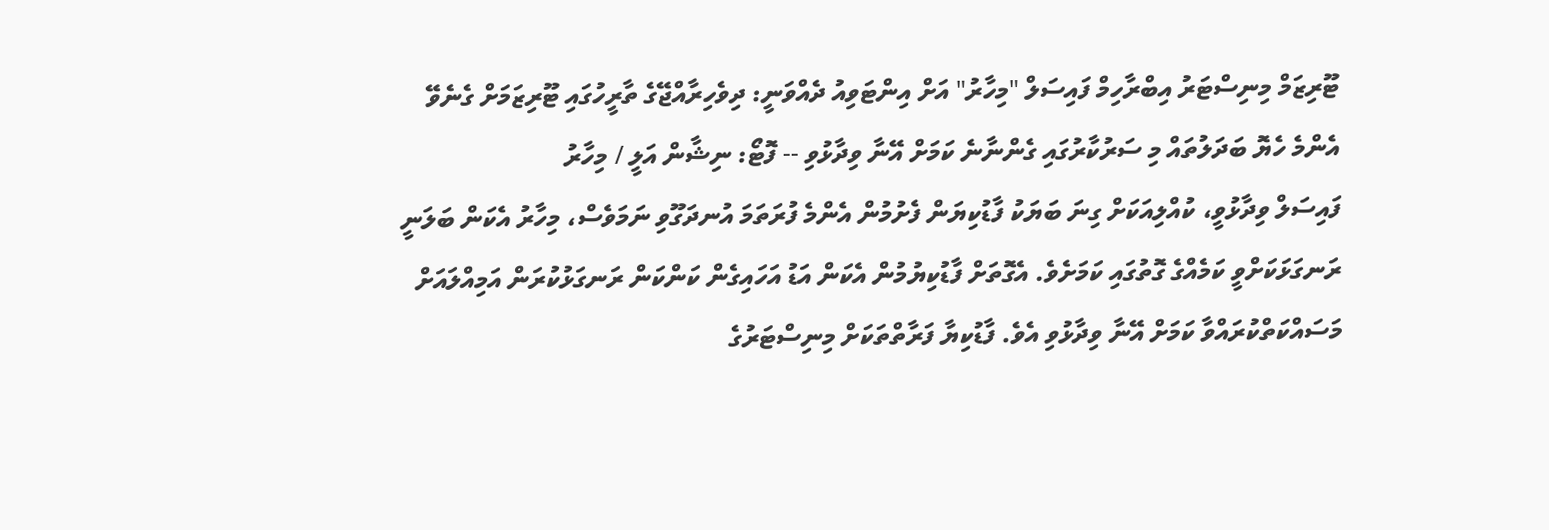ޓޫރިޒަމް މިނިސްޓަރު އިބްރާހިމް ފައިސަލް "މިހާރު" އަށް އިންޓަވިއު ދެއްވަނީ: ދިވެހިރާއްޖޭގެ ތާރީހުގައި ޓޫރިޒަމަށް ގެނެވޭ އެންމެ ހެޔޮ ބަދަލުތައް މި ސަރުކާރުގައި ގެންނާނެ ކަމަށް އޭނާ ވިދާޅުވި -- ފޮޓޯ: ނިޝާން އަލީ / މިހާރު
ފައިސަލް ވިދާޅުވީ، ކުއްލިއަކަށް ގިނަ ބަޔަކު ފާޑުކިޔަން ފެށުމުން އެންމެ ފުރަތަމަ އުނދަގޫވި ނަމަވެސް، މިހާރު އެކަން ބަލަނީ ރަނގަޅަކަށްވީ ކަމެއްގެ ގޮތުގައި ކަމަށެވެ. އެގޮތަށް ފާޑުކިޔުމުން އެކަން އަޑު އަހައިގެން ކަންކަން ރަނގަޅުކުރަން އަމިއްލައަށް މަސައްކަތްކުރައްވާ ކަމަށް އޭނާ ވިދާޅުވި އެވެ. ފާޑުކިޔާ ފަރާތްތަކަށް މިނިސްޓަރުގެ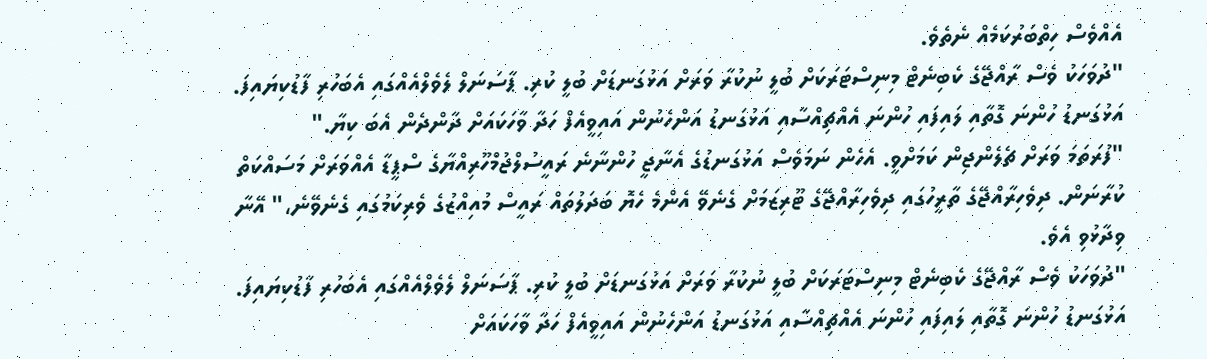އެއްވެސް ހިތްބަރުކަމެއް ނެތެވެ.
"ދުވަހަކު ވެސް ރާއްޖޭގެ ކެބިނެޓް މިނިސްޓަރަކަށް ބުލީ ނުކުރާ ވަރަށް އަޅުގަނޑަށް ބުލީ ކުރި. ޕާސަނަލް ލެވެލްއެއްގައި އެބަހުރި ފާޑުކިޔައިފަ. އަޅުގަނޑު ހުންނަ ގޮތާއި ލައިފައި ހުންނަ އެއްޗިއްސާއި އަޅުގަނޑު އަންހެނުން އައިވީއެފް ހަދާ ވާހަކައަށް ދާންދެން އެބަ ކިޔާ."
"ފުރަތަމަ ވަރަށް ޗެލެންޖިން ކަމަށްވީ. އެހެން ނަމަވެސް އަޅުގަނޑުގެ އެނާޖީ ހުންނާނެ ރައީސުލްޖުމްހޫރިއްޔާގެ ސްޕީޑާ އެއްވަރަށް މަސައްކަތް ކުރާނަން. ދިވެހިރާއްޖޭގެ ތާރީހުގައި ދިވެހިރާއްޖޭގެ ޓޫރިޒަމަށް ގެނެވޭ އެންމެ ހެޔޮ ބަދަލުތައް ރައީސް މުއިއްޒުގެ ވެރިކަމުގައި ގެނެވޭނެ،" އޭނާ ވިދާޅުވި އެވެ.
"ދުވަހަކު ވެސް ރާއްޖޭގެ ކެބިނެޓް މިނިސްޓަރަކަށް ބުލީ ނުކުރާ ވަރަށް އަޅުގަނޑަށް ބުލީ ކުރި. ޕާސަނަލް ލެވެލްއެއްގައި އެބަހުރި ފާޑުކިޔައިފަ. އަޅުގަނޑު ހުންނަ ގޮތާއި ލައިފައި ހުންނަ އެއްޗިއްސާއި އަޅުގަނޑު އަންހެނުން އައިވީއެފް ހަދާ ވާހަކައަށް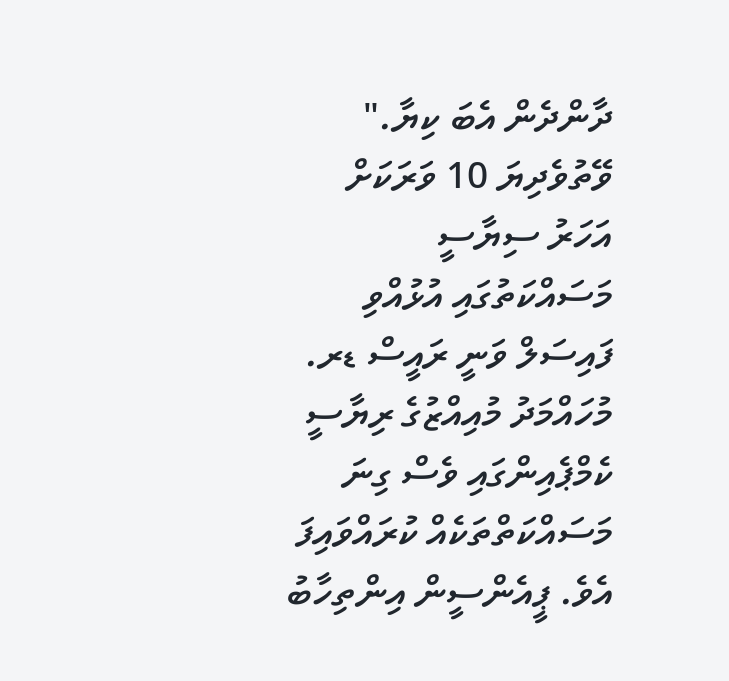ދާންދެން އެބަ ކިޔާ."
ވޭތުވެދިޔަ 10 ވަރަކަށް އަހަރު ސިޔާސީ މަސައްކަތުގައި އުޅުއްވި ފައިސަލް ވަނީ ރައީސް ޑރ. މުހައްމަދު މުއިއްޒުގެ ރިޔާސީ ކެމްޕެއިންގައި ވެސް ގިނަ މަސައްކަތްތަކެއް ކުރައްވައިފަ އެވެ. ޕީއެންސީން އިންތިހާބު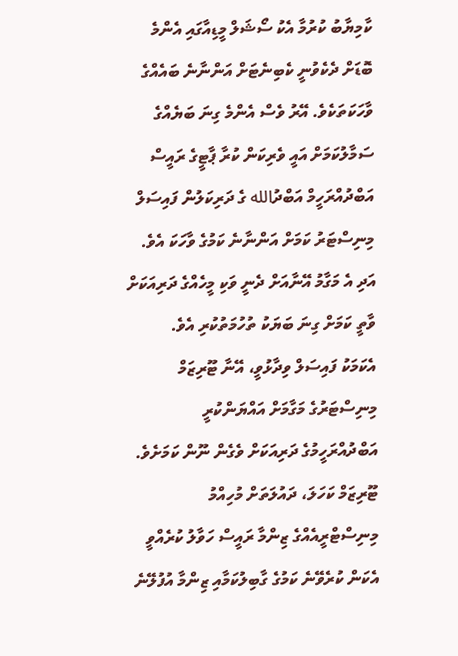ކާމިޔާބު ކުރުމާ އެކު ސޯޝަލް މީޑިއާގައި އެންމެ ބޮޑަށް ދެކެވުނީ ކެބިނެޓަށް އަންނާނެ ބައެއްގެ ވާހަކަތަކެވެ. އޭރު ވެސް އެންމެ ގިނަ ބަޔެއްގެ ސަމާލުކަމަށް އައީ ވެރިކަން ކުރާ ޕާޓީގެ ރައީސް އަބްދުއްރަހީމް އަބްދުالله ގެ ދަރިކަލުން ފައިސަލް މިނިސްޓަރު ކަމަށް އަންނާނެ ކަމުގެ ވާހަކަ އެވެ. އަދި އެ މަގާމު އޭނާއަށް ދެނީ ވަކި މީހެއްގެ ދަރިއަކަށް ވާތީ ކަމަށް ގިނަ ބަޔަކު ތުހުމަތުކުރި އެވެ.
އެކަމަކު ފައިސަލް ވިދާޅުވީ، އޭނާ ޓޫރިޒަމް މިނިސްޓަރުގެ މަގާމަށް އައްޔަންކުރީ އަބްދުއްރަހީމުގެ ދަރިއަކަށް ވެގެން ނޫން ކަމަށެވެ. ޓޫރިޒަމް ކަހަލަ، ދައުލަތަށް މުހިއްމު މިނިސްޓްރީއެއްގެ ޒިންމާ ރައީސް ހަވާލު ކުރެއްވީ އެކަން ކުރެވޭނެ ކަމުގެ ގާބިލުކަމާއި ޒިންމާ އުފުލޭނެ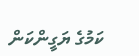ކަމުގެ ޔަގީންކަން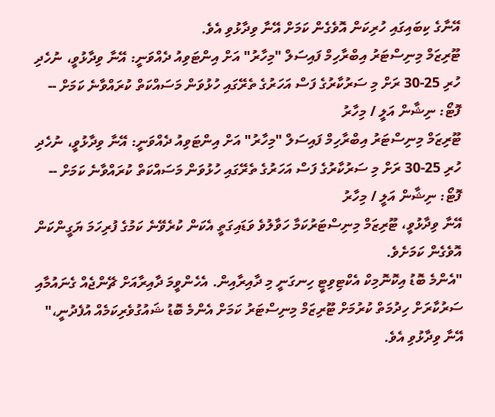އޭނާގެ ކިބައިގައި ހުރިކަން އޮވެގެން ކަމަށް އޭނާ ވިދާޅުވި އެވެ.
ޓޫރިޒަމް މިނިސްޓަރު އިބްރާހިމް ފައިސަލް "މިހާރު" އަށް އިންޓަވިއު ދެއްވަނީ: އޭނާ ވިދާޅުވީ، ނުހެދި ހުރި 25-30 ރަށް މި ސަރުކާރުގެ ފަސް އަހަރުގެ ތެރޭގައި ހުޅުވަން މަސައްކަތް ކުރައްވާނެ ކަމަށް -- ފޮޓޯ: ނިޝާން އަލީ / މިހާރު
ޓޫރިޒަމް މިނިސްޓަރު އިބްރާހިމް ފައިސަލް "މިހާރު" އަށް އިންޓަވިއު ދެއްވަނީ: އޭނާ ވިދާޅުވީ، ނުހެދި ހުރި 25-30 ރަށް މި ސަރުކާރުގެ ފަސް އަހަރުގެ ތެރޭގައި ހުޅުވަން މަސައްކަތް ކުރައްވާނެ ކަމަށް -- ފޮޓޯ: ނިޝާން އަލީ / މިހާރު
އޭނާ ވިދާޅުވީ، ޓޫރިޒަމް މިނިސްޓަރުކަމާ ހަވާލުވެ ވަޑައިގަތީ އެކަން ކުރެވޭނެ ކަމުގެ ފުރިހަމަ ޔަގީންކަން އޮވެގެން ކަމަށެވެ.
"އެންމެ ބޮޑު އިކޮނޮމިކް އެކްޓިވިޓީ ހިނގަނީ މި ދާއިރާއިން. އެހެންވީމަ ދާއިރާއަށް ޗޭންޖެއް ގެނައުމާއި ސަރުކާރަށް ހިދުމަތް ކުރުމަށް ޓޫރިޒަމް މިނިސްޓަރު ކަމަށް އެންމެ ބޮޑު ޝައުގުވެރިކަމެއް އުފެދުނީ،" އޭނާ ވިދާޅުވި އެވެ.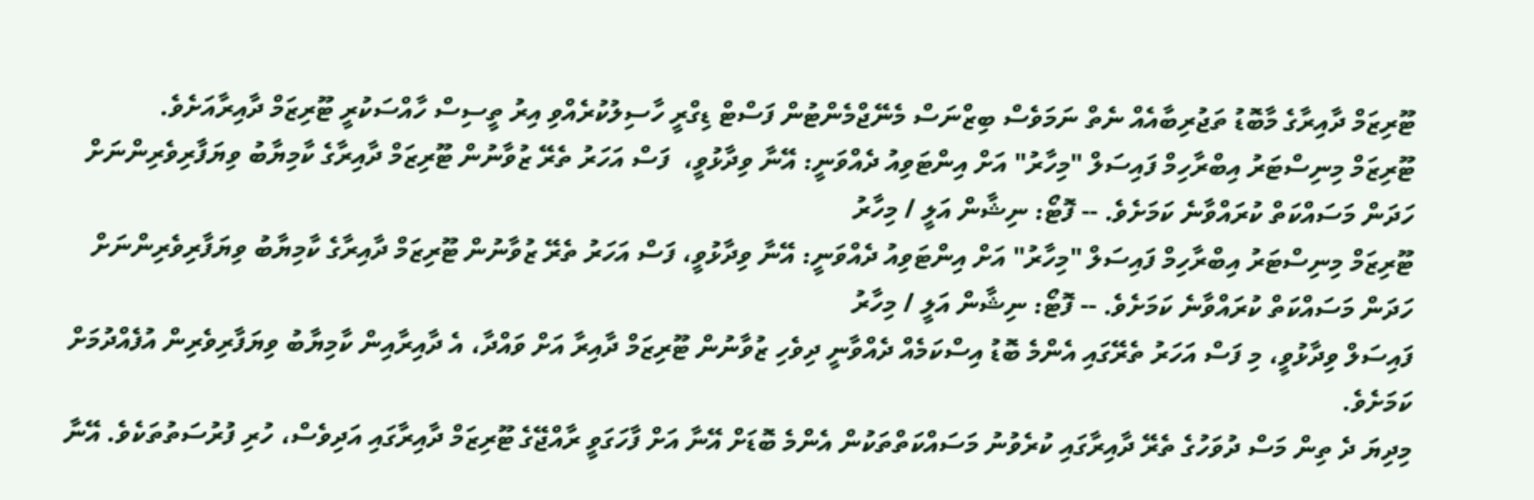ޓޫރިޒަމް ދާއިރާގެ މާބޮޑު ތަޖުރިބާއެއް ނެތް ނަމަވެސް ބިޒްނަސް މެނޭޖްމެންޓުން ފަސްޓް ޑިގްރީ ހާސިލުކުރެއްވި އިރު ތީސިސް ހާއްސަކުރީ ޓޫރިޒަމް ދާއިރާއަށެވެ.
ޓޫރިޒަމް މިނިސްޓަރު އިބްރާހިމް ފައިސަލް "މިހާރު" އަށް އިންޓަވިއު ދެއްވަނީ: އޭނާ ވިދާޅުވީ،  ފަސް އަހަރު ތެރޭ ޒުވާނުން ޓޫރިޒަމް ދާއިރާގެ ކާމިޔާބު ވިޔަފާރިވެރިންނަށް ހަދަން މަސައްކަތް ކުރައްވާނެ ކަމަށެވެ. -- ފޮޓޯ: ނިޝާން އަލީ / މިހާރު
ޓޫރިޒަމް މިނިސްޓަރު އިބްރާހިމް ފައިސަލް "މިހާރު" އަށް އިންޓަވިއު ދެއްވަނީ: އޭނާ ވިދާޅުވީ، ފަސް އަހަރު ތެރޭ ޒުވާނުން ޓޫރިޒަމް ދާއިރާގެ ކާމިޔާބު ވިޔަފާރިވެރިންނަށް ހަދަން މަސައްކަތް ކުރައްވާނެ ކަމަށެވެ. -- ފޮޓޯ: ނިޝާން އަލީ / މިހާރު
ފައިސަލް ވިދާޅުވީ، މި ފަސް އަހަރު ތެރޭގައި އެންމެ ބޮޑު އިސްކަމެއް ދެއްވާނީ ދިވެހި ޒުވާނުން ޓޫރިޒަމް ދާއިރާ އަށް ވައްދާ، އެ ދާއިރާއިން ކާމިޔާބު ވިޔަފާރިވެރިން އުފެއްދުމަށް ކަމަށެވެ.
މިދިޔަ ދެ ތިން މަސް ދުވަހުގެ ތެރޭ ދާއިރާގައި ކުރެވުނު މަސައްކަތްތަކުން އެންމެ ބޮޑަށް އޭނާ އަށް ފާހަގަވީ ރާއްޖޭގެ ޓޫރިޒަމް ދާއިރާގައި އަދިވެސް، ހުރި ފުރުސަތުތަކެވެ. އޭނާ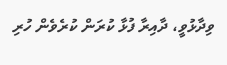ވިދާޅުވީ، ދާއިރާ ފުޅާ ކުރަން ކުރެވެން ހުރި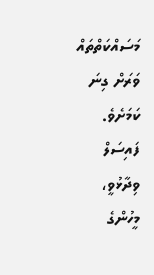މަސައްކަތްތައް ވަރަށް ގިނަ ކަމަށެވެ.
ފައިސަލް ވިދާޅުވީ، މީހުންގެ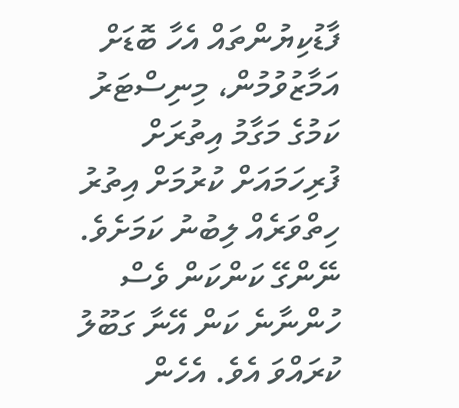ފާޑުކިޔުންތައް އެހާ ބޮޑަށް އަމާޒުވުމުން، މިނިސްޓަރު ކަމުގެ މަގާމު އިތުރަށް ފުރިހަމައަށް ކުރުމަށް އިތުރު ހިތްވަރެއް ލިބުނު ކަމަށެވެ. ނޭންގޭ ކަންކަން ވެސް ހުންނާނެ ކަން އޭނާ ގަބޫލު ކުރައްވަ އެވެ. އެހެން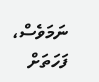ނަމަވެސް، ފަހަތަށް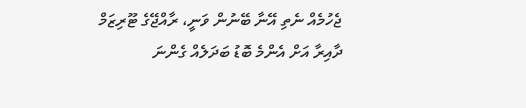ޖެހުމެއް ނެތި އޭނާ ބޭނުން ވަނީ، ރާއްޖޭގެ ޓޫރިޒަމް ދާއިރާ އަށް އެންމެ ބޮޑު ބަދަލެއް ގެންނަ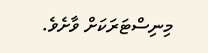މިނިސްޓަރަކަށް ވާށެވެ.